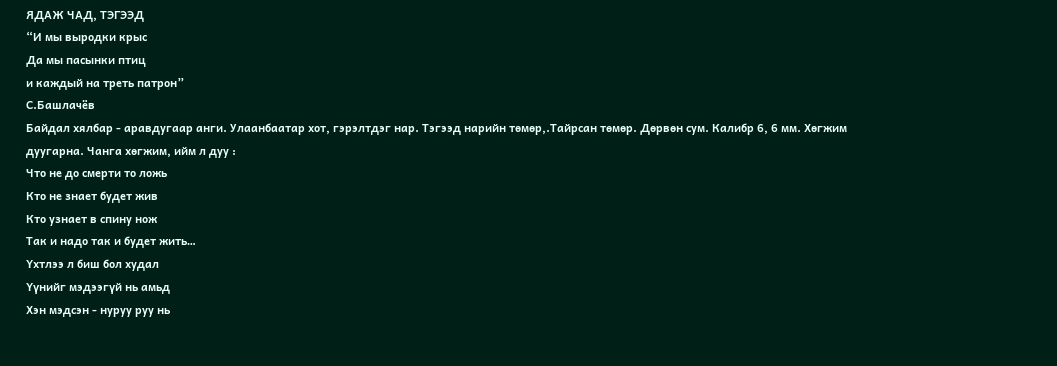ЯДАЖ ЧАД, ТЭГЭЭД
“И мы выродки крыс
Да мы пасынки птиц
и каждый на треть патрон”
С.Башлачёв
Байдал хялбар - аравдугаар анги. Улаанбаатар хот, гэрэлтдэг нар. Тэгээд нарийн төмөр,.Тайрсан төмөр. Дөрвөн сум. Калибр 6, 6 мм. Хөгжим дуугарна. Чанга хөгжим, ийм л дуу :
Что не до смерти то ложь
Кто не знает будет жив
Кто узнает в спину нож
Так и надо так и будет жить…
Yхтлээ л биш бол худал
Yүнийг мэдээгүй нь амьд
Хэн мэдсэн - нуруу руу нь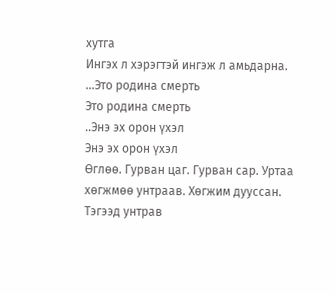хутга
Ингэх л хэрэгтэй ингэж л амьдарна.
…Это родина смерть
Это родина смерть
..Энэ эх орон үхэл
Энэ эх орон үхэл
Өглөө. Гурван цаг. Гурван сар. Уртаа хөгжмөө унтраав. Хөгжим дууссан. Тэгээд унтрав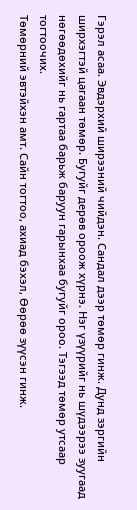Гэрэл асаа. Эвдэрхий ширээний чийдэн. Сандал дээр төмөр гинж. Дунд зэргийн ширхэгтэй цагаан төмөр. Бугуйг дерөв ороож хүрнэ. Нэг үзүүрийг нь шүдээрээ зуугаад нөгөөдөхийг нь гартаа барьж баруун гарынхаа бугуйг ороо. Тэгээд төмөр утсаар тогтоочих.
Төмөрний эвтэйхэн амт. Сайн тогтоо, ахиад бэхэл, Өөрөө зүүсэн гинж.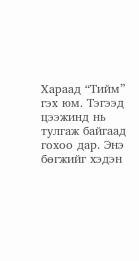Хараад “Тийм” гэх юм. Тэгээд цээжинд нь тулгаж байгаад гохоо дар. Энэ бөгжийг хэдэн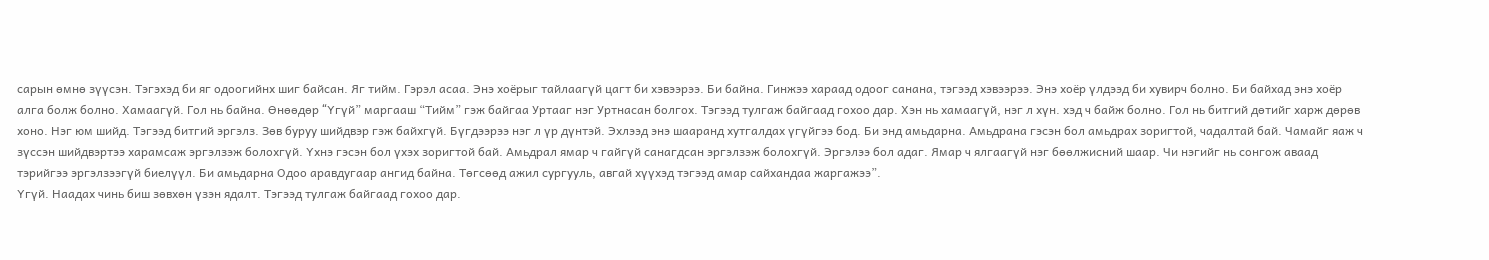сарын өмнө зүүсэн. Тэгэхэд би яг одоогийнх шиг байсан. Яг тийм. Гэрэл асаа. Энэ хоёрыг тайлаагүй цагт би хэвээрээ. Би байна. Гинжээ хараад одоог санана, тэгээд хэвээрээ. Энэ хоёр үлдээд би хувирч болно. Би байхад энэ хоёр алга болж болно. Хамаагүй. Гол нь байна. Өнөөдөр “Yгүй” маргааш “Тийм” гэж байгаа Уртааг нэг Уртнасан болгох. Тэгээд тулгаж байгаад гохоо дар. Хэн нь хамаагүй, нэг л хүн. хэд ч байж болно. Гол нь битгий дөтийг харж дөрөв хоно. Нэг юм шийд. Тэгээд битгий эргэлз. Зөв буруу шийдвэр гэж байхгүй. Бүгдээрээ нэг л үр дүнтэй. Эхлээд энэ шааранд хутгалдах үгүйгээ бод. Би энд амьдарна. Амьдрана гэсэн бол амьдрах зоригтой, чадалтай бай. Чамайг яаж ч зүссэн шийдвэртээ харамсаж эргэлзэж болохгүй. Yхнэ гэсэн бол үхэх зоригтой бай. Амьдрал ямар ч гайгүй санагдсан эргэлзэж болохгүй. Эргэлээ бол адаг. Ямар ч ялгаагүй нэг бөөлжисний шаар. Чи нэгийг нь сонгож аваад тэрийгээ эргэлзээгүй биелүүл. Би амьдарна Одоо аравдугаар ангид байна. Төгсөөд ажил сургууль, авгай хүүхэд тэгээд амар сайхандаа жаргажээ”.
Yгүй. Наадах чинь биш зөвхөн үзэн ядалт. Тэгээд тулгаж байгаад гохоо дар.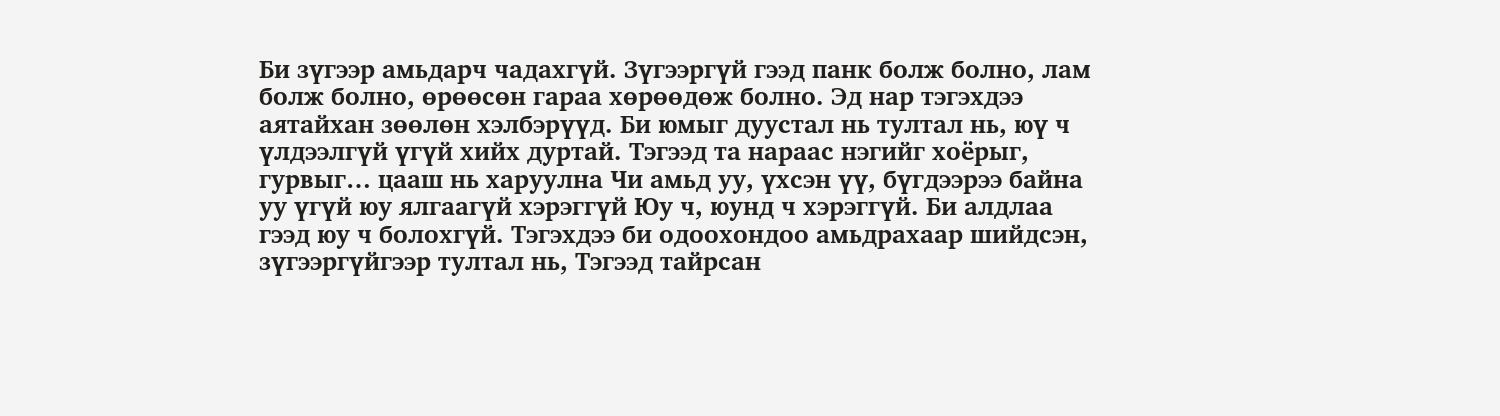Би зүгээр амьдарч чадахгүй. Зүгээргүй гээд панк болж болно, лам болж болно, өрөөсөн гараа хөрөөдөж болно. Эд нар тэгэхдээ аятайхан зөөлөн хэлбэрүүд. Би юмыг дуустал нь тултал нь, юү ч үлдээлгүй үгүй хийх дуртай. Тэгээд та нараас нэгийг хоёрыг, гурвыг… цааш нь харуулна Чи амьд уу, үхсэн үү, бүгдээрээ байна уу үгүй юу ялгаагүй хэрэггүй Юу ч, юунд ч хэрэггүй. Би алдлаа гээд юу ч болохгүй. Тэгэхдээ би одоохондоо амьдрахаар шийдсэн, зүгээргүйгээр тултал нь, Тэгээд тайрсан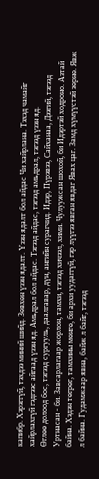капибр. Хэрэггүй, тэхдээ миний шийд. Зөвхөн үзэн ядалт. Yзэн ядалт бол айдас Чи хайрлана. Тэхэд чамайг хайрлахгүй гэдгээс айгаад үзэн яд. Амьдрал бол айдас. Тэгээд айдас, тэгээд амьдрал, тэгээд үзэн яд.
Өглөө долоод бос, тэгээд сургууль, даалгавар, дүн, ангийн сурагчид. Идэр, Пүрэвээ, Сайханаа, Дээгий, тэгээд Уртнасан - би. Завсарлагаар жорлон, тамхи, тэгээд хичээл, хими. Чулуужсан шохой, би Идэртэй ходроно. Азтай байна. Хэдэн төгрөг, тамхины мөнгө, би архи уудаггүй, гэр лүүгээ явган явдаг Явах цаг. Замд хүмүүстэй зөрнө. Явж л байна. Гудамжаар явна, байж л байг, тэгээд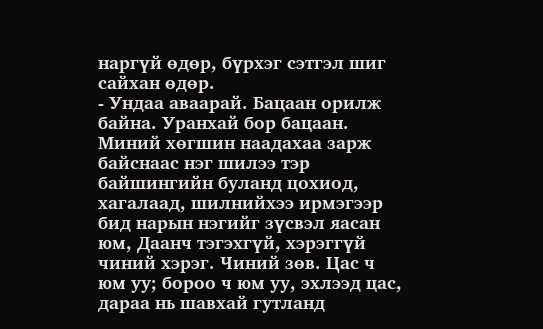наргүй өдөр, бүрхэг сэтгэл шиг сайхан өдөр.
- Ундаа аваарай. Бацаан орилж байна. Уранхай бор бацаан. Миний хөгшин наадахаа зарж байснаас нэг шилээ тэр байшингийн буланд цохиод, хагалаад, шилнийхээ ирмэгээр бид нарын нэгийг зүсвэл яасан юм, Даанч тэгэхгүй, хэрэггүй чиний хэрэг. Чиний зөв. Цас ч юм уу; бороо ч юм уу, эхлээд цас, дараа нь шавхай гутланд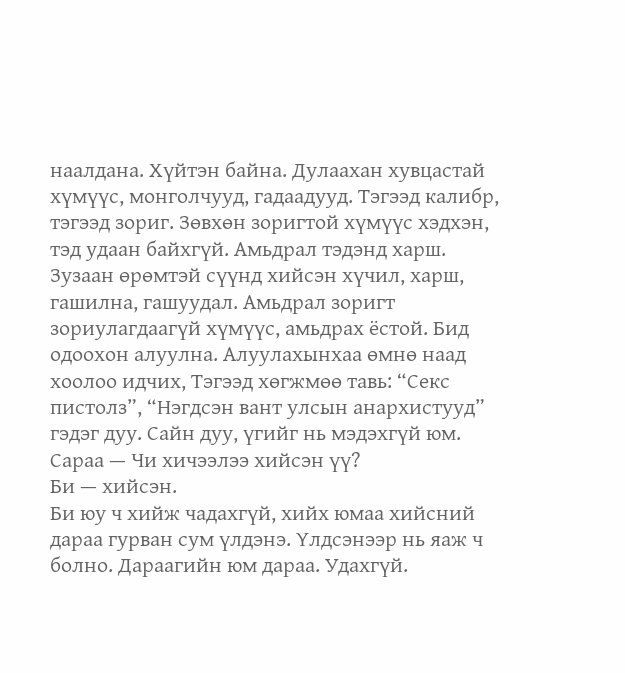наалдана. Хүйтэн байна. Дулаахан хувцастай хүмүүс, монголчууд, гадаадууд. Тэгээд калибр, тэгээд зориг. Зөвхөн зоригтой хүмүүс хэдхэн, тэд удаан байхгүй. Амьдрал тэдэнд харш. Зузаан өрөмтэй сүүнд хийсэн хүчил, харш, гашилна, гашуудал. Амьдрал зоригт зориулагдаагүй хүмүүс, амьдрах ёстой. Бид одоохон алуулна. Алуулахынхаа өмнө наад хоолоо идчих, Тэгээд хөгжмөө тавь: “Секс пистолз”, “Нэгдсэн вант улсын анархистууд” гэдэг дуу. Сайн дуу, үгийг нь мэдэхгүй юм.
Сараа — Чи хичээлээ хийсэн үү?
Би — хийсэн.
Би юу ч хийж чадахгүй, хийх юмаа хийсний дараа гурван сум үлдэнэ. Yлдсэнээр нь яаж ч болно. Дараагийн юм дараа. Удахгүй.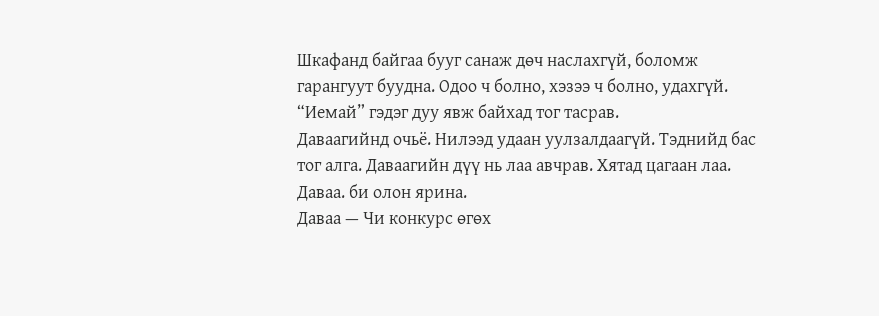Шкафанд байгаа бууг санаж дөч наслахгүй, боломж гарангуут буудна. Одоо ч болно, хэзээ ч болно, удахгүй. “Иемай” гэдэг дуу явж байхад тог тасрав.
Даваагийнд очьё. Нилээд удаан уулзалдаагүй. Тэднийд бас тог алга. Даваагийн дүү нь лаа авчрав. Хятад цагаан лаа. Даваа. би олон ярина.
Даваа — Чи конкурс өгөх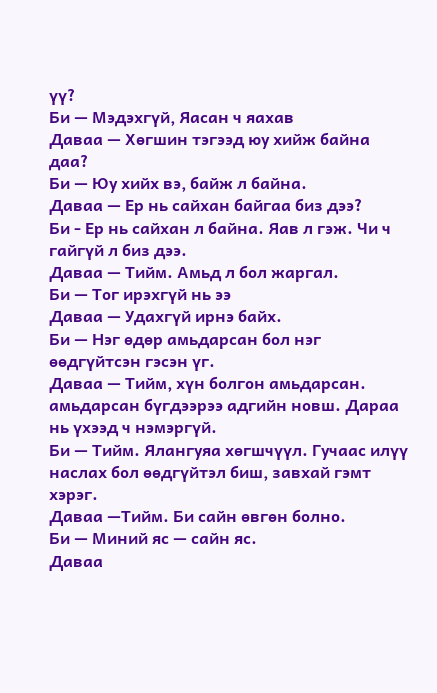үү?
Би — Мэдэхгүй, Яасан ч яахав
Даваа — Хөгшин тэгээд юу хийж байна даа?
Би — Юу хийх вэ, байж л байна.
Даваа — Ер нь сайхан байгаа биз дээ?
Би - Ер нь сайхан л байна. Яав л гэж. Чи ч гайгүй л биз дээ.
Даваа — Тийм. Амьд л бол жаргал.
Би — Тог ирэхгүй нь ээ
Даваа — Удахгүй ирнэ байх.
Би — Нэг өдөр амьдарсан бол нэг өөдгүйтсэн гэсэн үг.
Даваа — Тийм, хүн болгон амьдарсан. амьдарсан бүгдээрээ адгийн новш. Дараа нь үхээд ч нэмэргүй.
Би — Тийм. Ялангуяа хөгшчүүл. Гучаас илүү наслах бол өөдгүйтэл биш, завхай гэмт хэрэг.
Даваа —Тийм. Би сайн өвгөн болно.
Би — Миний яс — сайн яс.
Даваа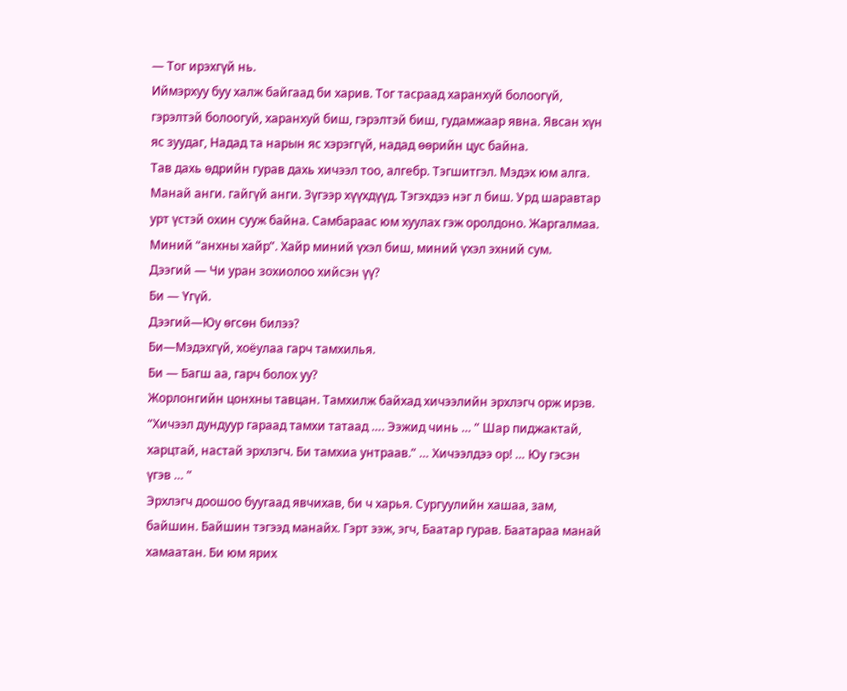— Тог ирэхгүй нь.
Иймэрхуу буу халж байгаад би харив. Тог тасраад харанхуй болоогүй, гэрэлтэй болоогуй, харанхуй биш, гэрэлтэй биш, гудамжаар явна. Явсан хүн яс зуудаг, Надад та нарын яс хэрэггүй, надад өөрийн цус байна.
Тав дахь өдрийн гурав дахь хичээл тоо, алгебр. Тэгшитгэл. Мэдэх юм алга. Манай анги. гайгүй анги. Зүгээр хүүхдүүд. Тэгэхдээ нэг л биш. Урд шаравтар урт үстэй охин сууж байна. Самбараас юм хуулах гэж оролдоно. Жаргалмаа. Миний “анхны хайр”. Хайр миний үхэл биш, миний үхэл эхний сум.
Дээгий — Чи уран зохиолоо хийсэн үү?
Би — Yгүй.
Дээгий—Юу өгсөн билээ?
Би—Мэдэхгүй, хоёулаа гарч тамхилья.
Би — Багш аа, гарч болох уу?
Жорлонгийн цонхны тавцан. Тамхилж байхад хичээлийн эрхлэгч орж ирэв. “Хичээл дундуур гараад тамхи татаад …. Ээжид чинь … ” Шар пиджактай, харцтай, настай эрхлэгч. Би тамхиа унтраав.” … Хичээлдээ ор! … Юу гэсэн үгэв … ”
Эрхлэгч доошоо буугаад явчихав, би ч харья. Сургуулийн хашаа, зам, байшин. Байшин тэгээд манайх. Гэрт ээж, эгч, Баатар гурав. Баатараа манай хамаатан. Би юм ярих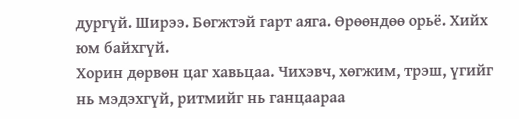дургүй. Ширээ. Бөгжтэй гарт аяга. Өрөөндөө орьё. Хийх юм байхгүй.
Хорин дөрвөн цаг хавьцаа. Чихэвч, хөгжим, трэш, үгийг нь мэдэхгүй, ритмийг нь ганцаараа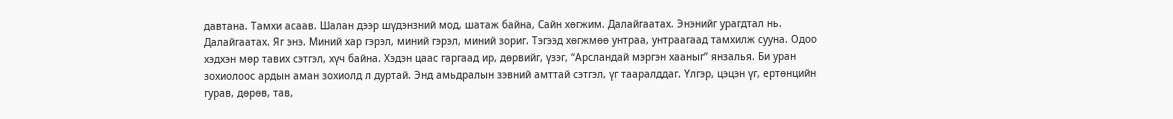давтана. Тамхи асаав. Шалан дээр шүдэнзний мод, шатаж байна, Сайн хөгжим. Далайгаатах. Энэнийг урагдтал нь. Далайгаатах. Яг энэ. Миний хар гэрэл, миний гэрэл, миний зориг. Тэгээд хөгжмөө унтраа, унтраагаад тамхилж сууна. Одоо хэдхэн мөр тавих сэтгэл, хүч байна. Хэдэн цаас гаргаад ир, дөрвийг, үзэг, “Арсландай мэргэн хааныг” янзалья. Би уран зохиолоос ардын аман зохиолд л дуртай. Энд амьдралын зэвний амттай сэтгэл, үг тааралддаг. Yлгэр, цэцэн үг, ертөнцийн гурав, дөрөв, тав,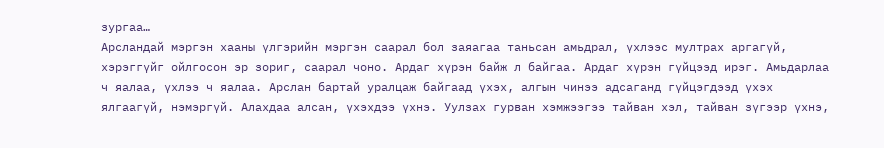зургаа…
Арсландай мэргэн хааны үлгэрийн мэргэн саарал бол заяагаа таньсан амьдрал, үхлээс мултрах аргагүй, хэрэггүйг ойлгосон эр зориг, саарал чоно. Ардаг хүрэн байж л байгаа. Ардаг хүрэн гүйцээд ирэг. Амьдарлаа ч яалаа, үхлээ ч яалаа. Арслан бартай уралцаж байгаад үхэх, алгын чинээ адсаганд гүйцэгдээд үхэх ялгаагүй, нэмэргүй. Алахдаа алсан, үхэхдээ үхнэ. Уулзах гурван хэмжээгээ тайван хэл, тайван зүгээр үхнэ,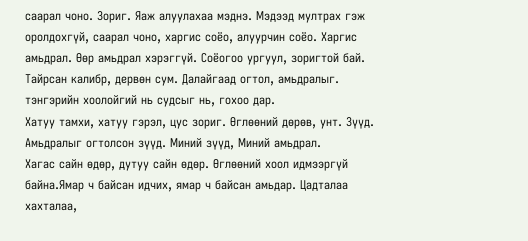саарал чоно. Зориг. Яаж алуулахаа мэднэ. Мэдээд мултрах гэж оролдохгүй, саарал чоно, харгис соёо, алуурчин соёо. Харгис амьдрал. Өөр амьдрал хэрэггүй. Соёогоо ургуул, зоригтой бай. Тайрсан калибр, дервөн сум. Далайгаад огтол, амьдралыг. тэнгэрийн хоолойгий нь судсыг нь, гохоо дар.
Хатуу тамхи, хатуу гэрэл, цус зориг. Өглөөний дөрөв, унт. Зүүд. Амьдралыг огтолсон зүүд. Миний зүүд, Миний амьдрал.
Хагас сайн өдөр, дутуу сайн өдөр. Өглөөний хоол идмээргүй байна.Ямар ч байсан идчих, ямар ч байсан амьдар. Цадталаа хахталаа,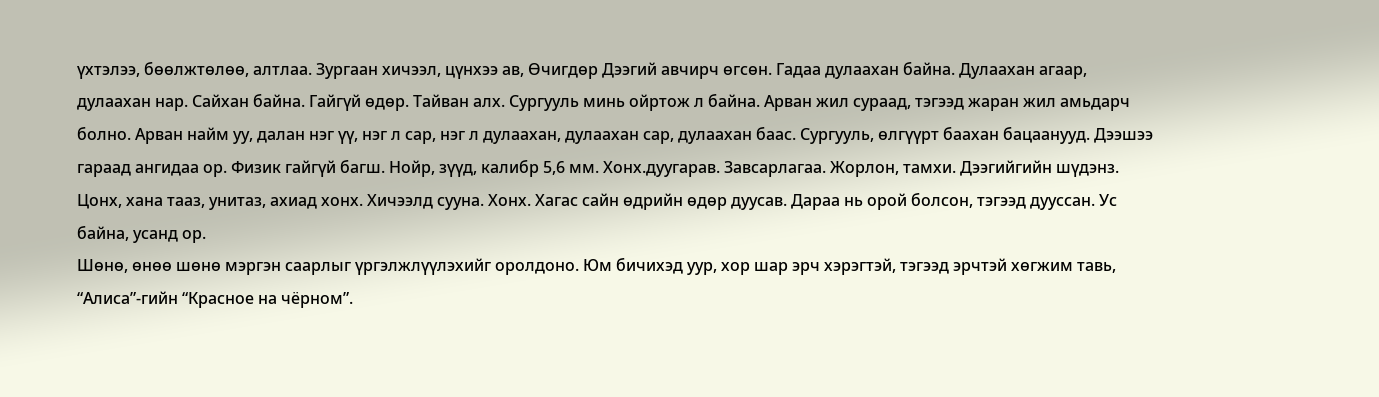үхтэлээ, бөөлжтөлөө, алтлаа. Зургаан хичээл, цүнхээ ав, Өчигдөр Дээгий авчирч өгсөн. Гадаа дулаахан байна. Дулаахан агаар, дулаахан нар. Сайхан байна. Гайгүй өдөр. Тайван алх. Сургууль минь ойртож л байна. Арван жил сураад, тэгээд жаран жил амьдарч болно. Арван найм уу, далан нэг үү, нэг л сар, нэг л дулаахан, дулаахан сар, дулаахан баас. Сургууль, өлгүүрт баахан бацаанууд. Дээшээ гараад ангидаа ор. Физик гайгүй багш. Нойр, зүүд, калибр 5,6 мм. Хонх.дуугарав. Завсарлагаа. Жорлон, тамхи. Дээгийгийн шүдэнз. Цонх, хана тааз, унитаз, ахиад хонх. Хичээлд сууна. Хонх. Хагас сайн өдрийн өдөр дуусав. Дараа нь орой болсон, тэгээд дууссан. Ус байна, усанд ор.
Шөнө, өнөө шөнө мэргэн саарлыг үргэлжлүүлэхийг оролдоно. Юм бичихэд уур, хор шар эрч хэрэгтэй, тэгээд эрчтэй хөгжим тавь, “Алиса”-гийн “Красное на чёрном”.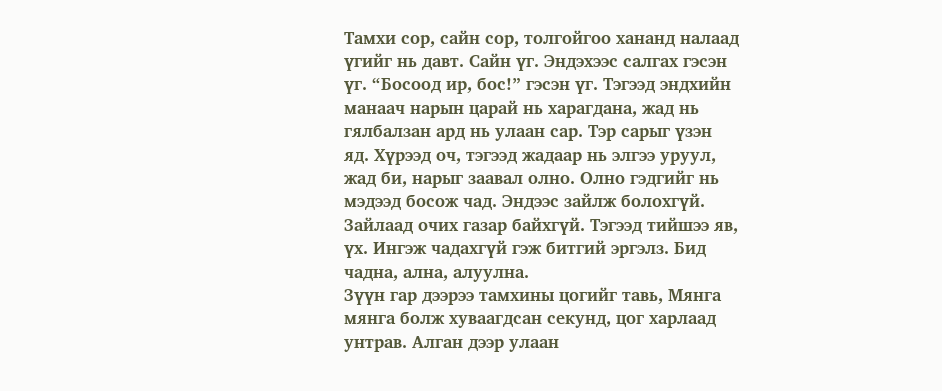Тамхи сор, сайн сор, толгойгоо хананд налаад үгийг нь давт. Сайн үг. Эндэхээс салгах гэсэн үг. “Босоод ир, бос!” гэсэн үг. Тэгээд эндхийн манаач нарын царай нь харагдана, жад нь гялбалзан ард нь улаан сар. Тэр сарыг үзэн яд. Хүрээд оч, тэгээд жадаар нь элгээ уруул, жад би, нарыг заавал олно. Олно гэдгийг нь мэдээд босож чад. Эндээс зайлж болохгүй. Зайлаад очих газар байхгүй. Тэгээд тийшээ яв, үх. Ингэж чадахгүй гэж битгий эргэлз. Бид чадна, ална, алуулна.
Зүүн гар дээрээ тамхины цогийг тавь, Мянга мянга болж хуваагдсан секунд, цог харлаад унтрав. Алган дээр улаан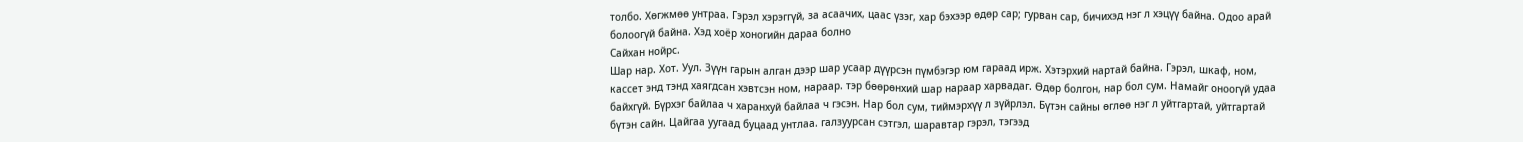толбо. Хөгжмөө унтраа. Гэрэл хэрэггүй, за асаачих, цаас үзэг, хар бэхээр өдөр сар; гурван сар, бичихэд нэг л хэцүү байна. Одоо арай болоогүй байна. Хэд хоёр хоногийн дараа болно
Сайхан нойрс.
Шар нар. Хот. Уул. Зүүн гарын алган дээр шар усаар дүүрсэн пүмбэгэр юм гараад ирж. Хэтэрхий нартай байна. Гэрэл, шкаф, ном, кассет энд тэнд хаягдсан хэвтсэн ном, нараар. тэр бөөрөнхий шар нараар харвадаг. Өдөр болгон, нар бол сум. Намайг оноогүй удаа байхгүй. Бүрхэг байлаа ч харанхуй байлаа ч гэсэн. Нар бол сум, тиймэрхүү л зүйрлэл. Бүтэн сайны өглөө нэг л уйтгартай, уйтгартай бүтэн сайн. Цайгаа уугаад буцаад унтлаа. галзуурсан сэтгэл, шаравтар гэрэл, тэгээд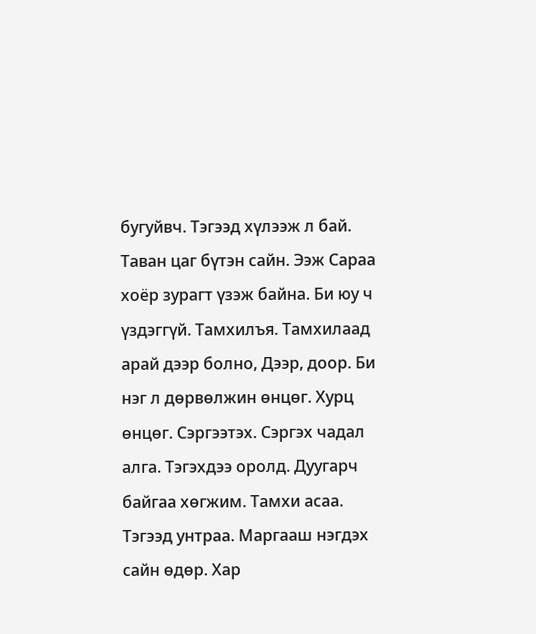бугуйвч. Тэгээд хүлээж л бай. Таван цаг бүтэн сайн. Ээж Сараа хоёр зурагт үзэж байна. Би юу ч үздэггүй. Тамхилъя. Тамхилаад арай дээр болно, Дээр, доор. Би нэг л дөрвөлжин өнцөг. Хурц өнцөг. Сэргээтэх. Сэргэх чадал алга. Тэгэхдээ оролд. Дуугарч байгаа хөгжим. Тамхи асаа. Тэгээд унтраа. Маргааш нэгдэх сайн өдөр. Хар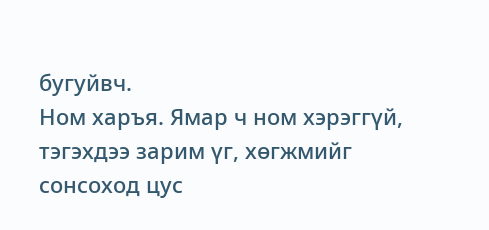бугуйвч.
Ном харъя. Ямар ч ном хэрэггүй, тэгэхдээ зарим үг, хөгжмийг сонсоход цус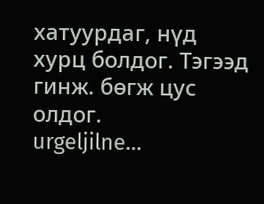хатуурдаг, нүд хурц болдог. Тэгээд гинж. бөгж цус олдог.
urgeljilne…